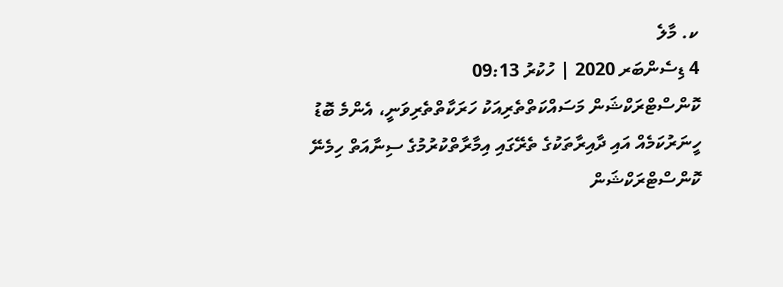ކ. މާލެ
4 ޑިސެންބަރ 2020 | ހުކުރު 09:13
ކޮންސްޓްރަކްޝަން މަސައްކަތްތެރިއަކު ހަރަކާތްތެރިވަނީ، އެންމެ ބޮޑު ހީނަރުކަމެއް އައި ދާއިރާތަކުގެ ތެރޭގައި އިމާރާތްކުރުމުގެ ސިނާއަތް ހިމެނޭ
ކޮންސްޓްރަކްޝަން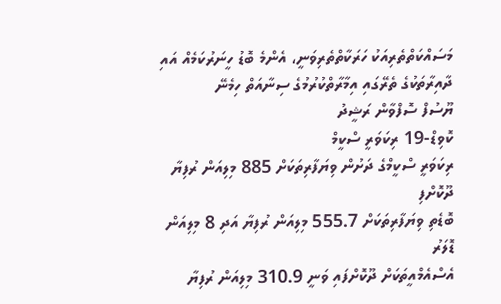މަސައްކަތްތެރިއަކު ހަރަކާތްތެރިވަނީ، އެންމެ ބޮޑު ހީނަރުކަމެއް އައި ދާއިރާތަކުގެ ތެރޭގައި އިމާރާތްކުރުމުގެ ސިނާއަތް ހިމެނޭ
ޔޫސުފް ސޮފްވާން ރަޝީދު
ކޮވިޑް-19 ރިކަވަރީ ސްކީމް
ރިކަވަރީ ސްކީމްގެ ދަށުން ވިޔަފާރިތަކަށް 885 މިލިއަން ރުފިޔާ ދޫކޮށްފި
ބޮޑެތި ވިޔަފާރިތަކަށް 555.7 މިލިއަން ރުފިޔާ އަދި 8 މިލިއަން ޑޮލަރު
އެސްއެމްއީތަކަށް ދޫކޮށްފައި ވަނީ 310.9 މިލިއަން ރުފިޔާ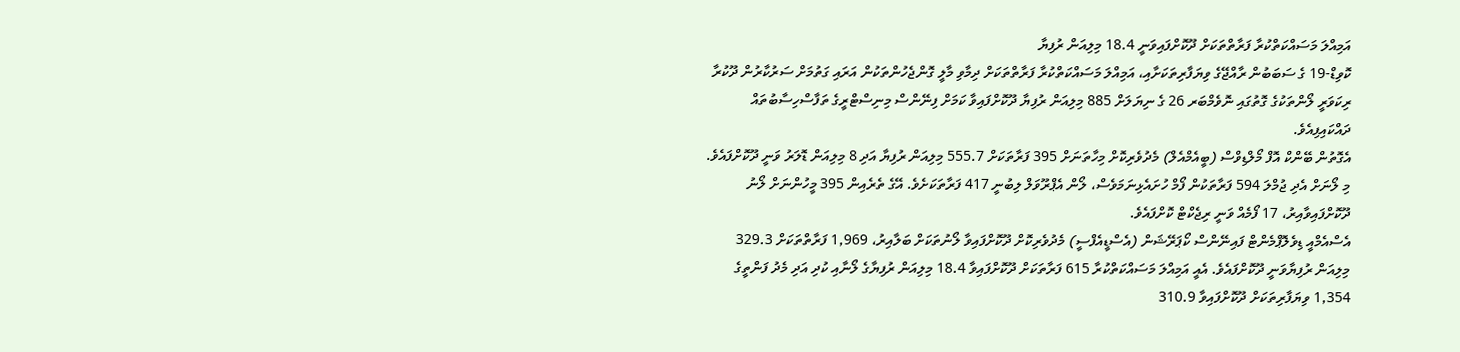އަމިއްލަ މަސައްކަތްކުރާ ފަރާތްތަކަށް ދޫކޮށްފައިވަނީ 18.4 މިލިއަން ރުފިޔާ
ކޮވިޑް-19 ގެ ސަބަބުން ރާއްޖޭގެ ވިޔަފާރިތަކަށާއި، އަމިއްލަ މަސައްކަތްކުރާ ފަރާތްތަކަށް ދިމާވި މާލީ ގޮންޖެހުންތަކުން އަރައި ގަތުމަށް ސަރުކާރުން ދޫކުރާ ރިކަވަރީ ލޯންތަކުގެ ގޮތުގައި ނޮވެމްބަރ 26 ގެ ނިޔަލަށް 885 މިލިއަން ރުފިޔާ ދޫކޮށްފައިވާ ކަމަށް ފިނޭންސް މިނިސްޓްރީގެ ތަފާސްހިސާބުތައް ދައްކައިފިއެވެ.
އެގޮތުން ބޭންކް އޮފް މޯލްޑިވްސް (ބީއެމްއެލް) މެދުވެރިކޮށް މިހާތަނަށް 395 ފަރާތަކަށް 555.7 މިލިއަން ރުފިޔާ އަދި 8 މިލިއަން ޑޮލަރު ވަނީ ދޫކޮށްފައެވެ. މި ލޯނަށް އެދި ޖުމްލަ 594 ފަރާތަކުން ފޯމް ހުށައެޅިނަމަވެސް، ލޯން އެޕްރޫވަލް ލިބުނީ 417 ފަރާތަކަށެވެ. އޭގެ ތެރެއިން 395 މީހުންނަށް ލޯނު ދޫކޮށްފައިވާއިރު، 17 ފޯމެއް ވަނީ ރިޖެކްޓް ކޮށްފައެވެ.
އެސްއެމްއީ ޑިވެލޮޕްމެންޓް ފައިނޭންސް ކޯޕަރޭޝަން (އެސްޑީއެފްސީ) މެދުވެރިކޮށް ދޫކޮށްފައިވާ ލޯނުތަކަށް ބަލާއިރު، 1,969 ފަރާތްތަކަށް 329.3 މިލިއަން ރުފިޔާވަނީ ދޫކޮށްފައެވެ. އެއީ އަމިއްލަ މަސައްކަތްކުރާ 615 ފަރާތަކަށް ދޫކޮށްފައިވާ 18.4 މިލިއަން ރުފިޔާގެ ލޯނާއި ކުދި އަދި މެދު ފަންތީގެ 1,354 ވިޔަފާރިތަކަށް ދޫކޮށްފައިވާ 310.9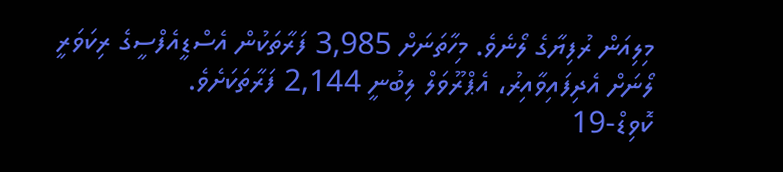މިލިއަން ރުފިޔާގެ ލޯނެވެ. މިހާތަނަށް 3,985 ފަރާތަކުން އެސްޑީއެފްސީގެ ރިކަވަރީ ލޯނަށް އެދިފައިވާއިރު، އެޕްރޫވަލް ލިބުނީ 2,144 ފަރާތަކަށެވެ.
ކޮވިޑް-19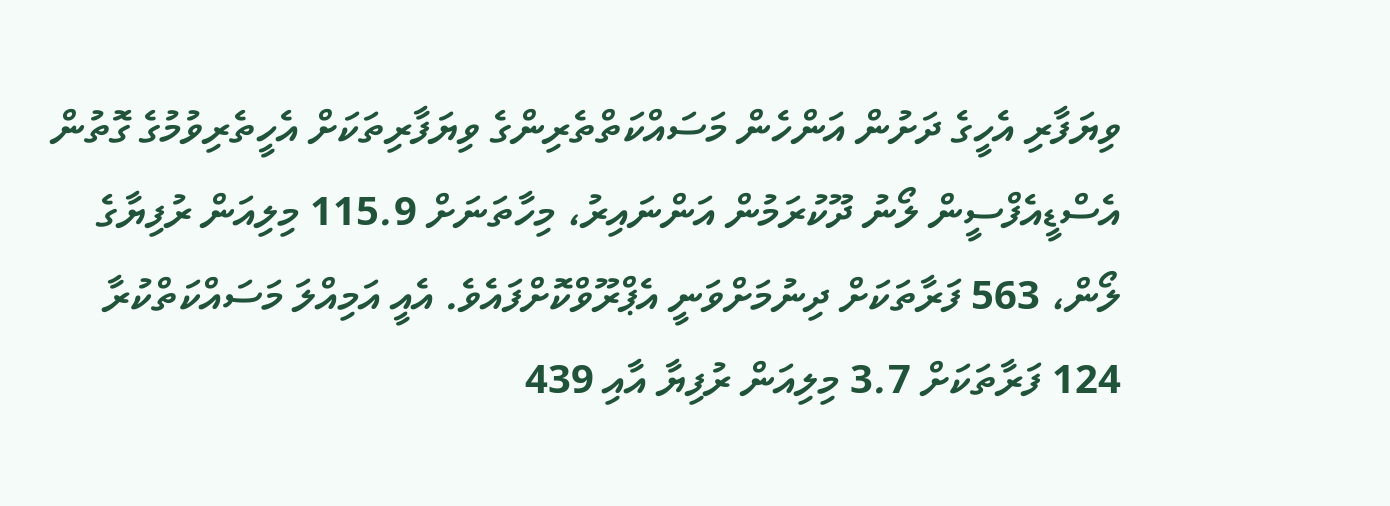ވިޔަފާރި އެހީގެ ދަށުން އަންހެން މަސައްކަތްތެރިންގެ ވިޔަފާރިތަކަށް އެހީތެރިވުމުގެ ގޮތުން އެސްޑީއެފްސީން ލޯނު ދޫކުރަމުން އަންނައިރު، މިހާތަނަށް 115.9 މިލިއަން ރުފިޔާގެ ލޯން، 563 ފަރާތަކަށް ދިނުމަށްވަނީ އެޕްރޫވްކޮށްފައެވެ. އެއީ އަމިއްލަ މަސައްކަތްކުރާ 124 ފަރާތަކަށް 3.7 މިލިއަން ރުފިޔާ އާއި 439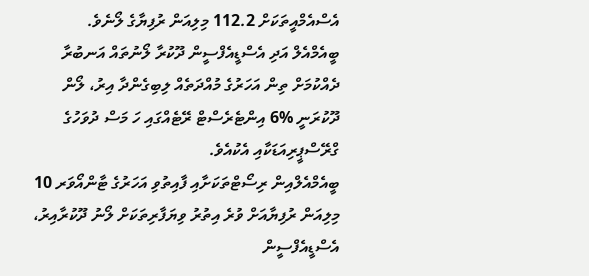އެސްއެމްއީތަކަށް 112.2 މިލިއަން ރުފިޔާގެ ލޯނެވެ.
ބީއެމްއެލް އަދި އެސްޑީއެފްސީން ދޫކުރާ ލޯނުތައް އަނބުރާ ދެއްކުމަށް ތިން އަހަރުގެ މުއްދަތެއް ލިބިގެންދާ އިރު، ލޯން ދޫކުރަނީ %6 އިންޓެރެސްޓް ރޭޓެއްގައި ހަ މަސް ދުވަހުގެ ގްރޭސްޕީރިއަޑަކާއި އެކުއެވެ.
ބީއެމްއެލްއިން ރިސޯޓްތަކަށާއި ފާއިތުވި އަހަރުގެ ޓާންއޯވަރ 10 މިލިއަން ރުފިޔާއަށް ވުރެ އިތުރު ވިޔަފާރިތަކަށް ލޯނު ދޫކުރާއިރު، އެސްޑީއެފްސީން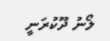ލޯނު ދޫކުރަނީ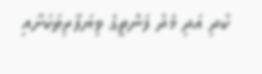ކުދި އަދި މެދު ފަންތީގެ ވިޔަފާރިތަކަށާއި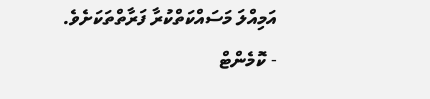އަމިއްލަ މަސައްކަތްކުރާ ފަރާތްތަކަށެވެ.
- ކޮމެންޓް